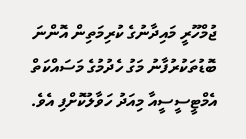ޖުމްހޫރީ މައިދާނުގެ ކުރިމަތިން އޮންނަ ބޮޑުތަކުރުފާނު މަގު ހެދުމުގެ މަސައްކަތް އެމްޓީސީސީއާ މިއަދު ހަވާލުކޮށްފި އެވެ.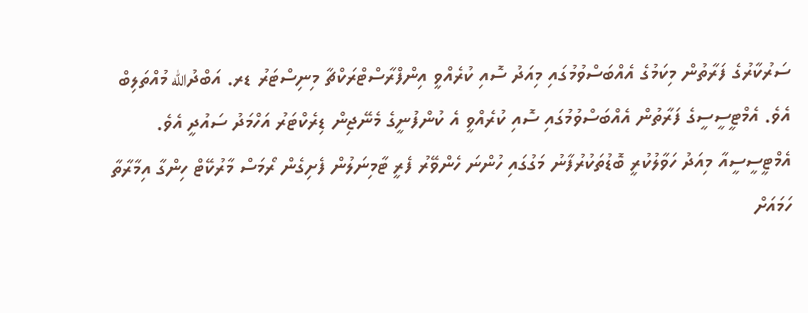ސަރުކާރުގެ ފަރާތުން މިކަމުގެ އެއްބަސްވުމުގައި މިއަދު ސޮއި ކުރެއްވީ އިންފްރާސްޓްރަކްޗާ މިނިސްޓަރު ޑރ. އަބްދުالله މުއްތަލިބް އެވެ. އެމްޓީސީސީގެ ފަރާތުން އެއްބަސްވުމުގައި ސޮއި ކުރެއްވީ އެ ކުންފުނީގެ މެނޭޖިން ޑިރެކްޓަރު އަހްމަދު ސައުދީ އެވެ.
އެމްޓީސީސީއާ މިއަދު ހަވާލުކުރީ ބޮޑުތަކުރުފާނު މަގުގައި ހުންނަ ހެންވޭރު ފެރީ ޓާމިނަލުން ފެށިގެން ރޯމަސް މާރުކޭޓް ހިންގާ އިމާރާތާ ހަމައަށް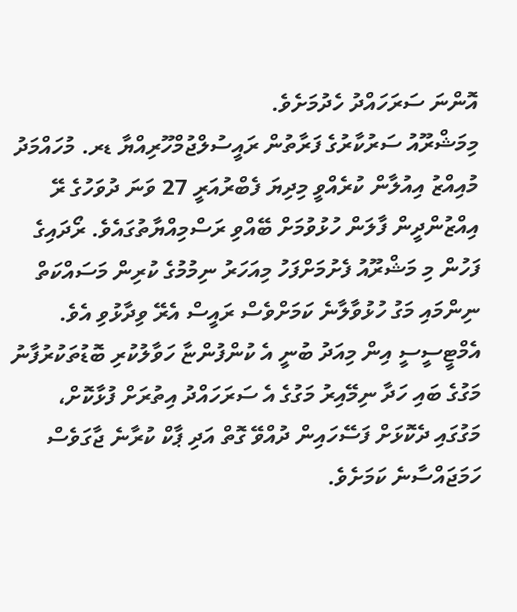އޮންނަ ސަރަހައްދު ހެދުމަށެވެ.
މިމަޝްރޫއު ސަރުކާރުގެ ފަރާތުން ރައީސުލްޖުމްހޫރިއްޔާ ޑރ. މުހައްމަދު މުއިއްޒު އިއުލާން ކުރެއްވީ މިދިޔަ ފެބްރުއަރީ 27 ވަނަ ދުވަހުގެ ރޭ އިއްޒުންދީން ފާލަން ހުޅުވުމަށް ބޭއްވި ރަސްމިއްޔާތުގައެވެ. ރޯދައިގެ ފަހުން މި މަޝްރޫއު ފެށުމަށްފަހު މިއަހަރު ނިމުމުގެ ކުރިން މަސައްކަތް ނިންމައި މަގު ހުޅުވާލާނެ ކަމަށްވެސް ރައީސް އެރޭ ވިދާޅުވި އެވެ.
އެމްޓީސީސީ އިން މިއަދު ބުނީ އެ ކުންފުންޏާ ހަވާލުކުރި ބޮޑުތަކުރުފާނު މަގުގެ ބައި ހަދާ ނިމޭއިރު މަގުގެ އެ ސަރަހައްދު އިތުރަށް ފުޅާކޮށް، މަގުގައި ދެކޮޅަށް ފަސޭހައިން ދުއްވޭ ގޮތް އަދި ޕާކް ކުރާނެ ޖާގަވެސް ހަމަޖައްސާނެ ކަމަށެވެ.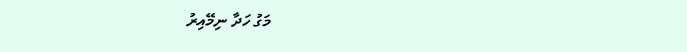މަގު ހަދާ ނިމޭއިރު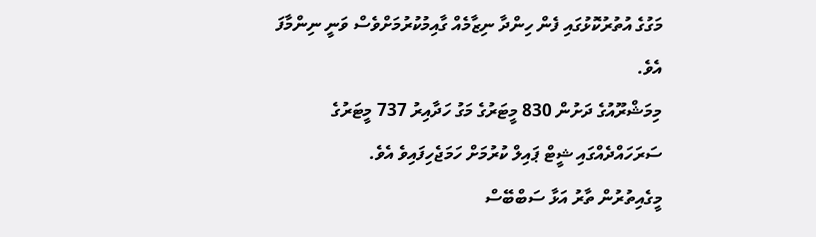މަގުގެ އުތުރުކޮޅުގައި ފެން ހިންދާ ނިޒާމެއް ގާއިމުކުރުމަށްވެސް ވަނީ ނިންމާފަ އެވެ.
މިމަޝްރޫއުގެ ދަށުން 830 މީޓަރުގެ މަގު ހަދާއިރު 737 މީޓަރުގެ ސަރަހައްދެއްގައި ޝީޓް ޕައިލް ކުރުމަށް ހަމަޖެހިފައިވެ އެވެ.
މީގެއިތުރުން ތާރު އަޅާ ސަބްބޭސް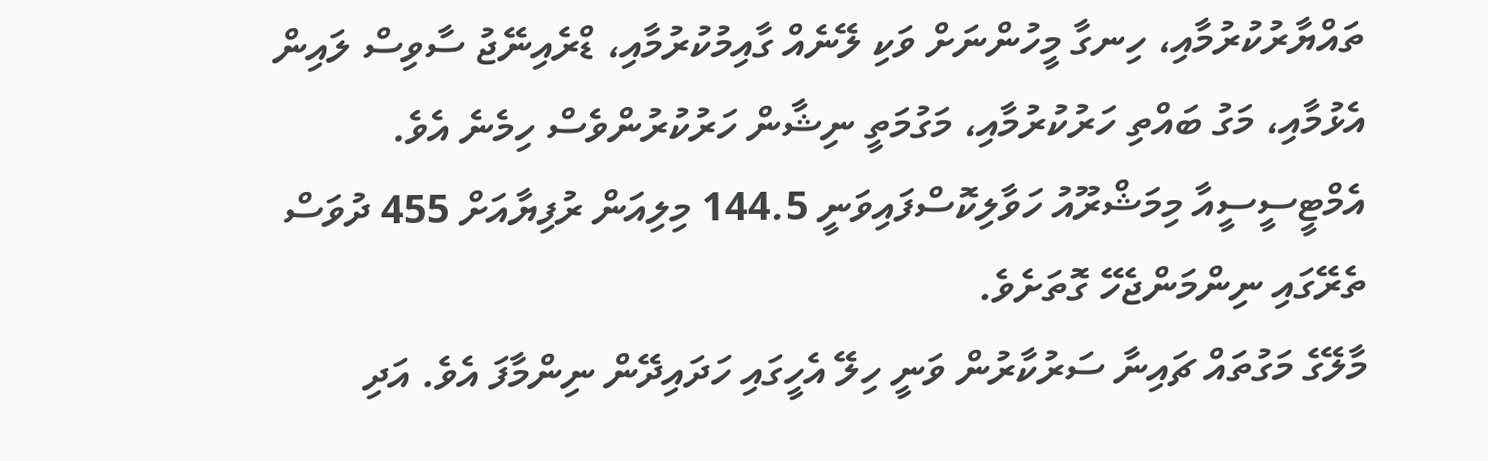ތައްޔާރުކުރުމާއި، ހިނގާ މީހުންނަށް ވަކި ލޭނެއް ގާއިމުކުރުމާއި، ޑްރެއިނޭޖު ސާވިސް ލައިން އެޅުމާއި، މަގު ބައްތި ހަރުކުރުމާއި، މަގުމަތީ ނިޝާން ހަރުކުރުންވެސް ހިމެނެ އެވެ.
އެމްޓީސީސީއާ މިމަޝްރޫއު ހަވާލިކޮސްފައިވަނީ 144.5 މިލިއަން ރުފިޔާއަށް 455 ދުވަސް ތެރޭގައި ނިންމަންޖެހޭ ގޮތަށެވެ.
މާލޭގެ މަގުތައް ޗައިނާ ސަރުކާރުން ވަނީ ހިލޭ އެހީގައި ހަދައިދޭން ނިންމާފަ އެވެ. އަދި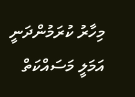މިހާރު ކުރަމުންދަނީ އަމަލީ މަސައްކަތް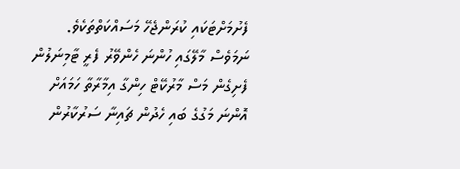ފެށުމަށްޓަކައި ކުރަންޖެހޭ މަސައްކަތްތަކެވެ. ނަމަވެސް މާލޭގައި ހުންނަ ހެންވޭރު ފެރީ ޓާމިނަލުން ފެށިގެން މަސް މާރުކޭޓް ހިންގާ އިމާރާތާ ހަމައަށް އޮންނަ މަގުގެ ބައި ހެދުން ޗައިނާ ސަރުކާރުން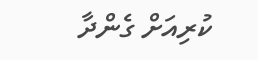ކުރިއަށް ގެންދާ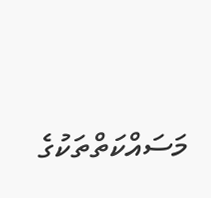މަސައްކަތްތަކުގެ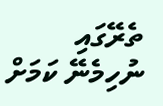ތެރޭގައި ނުހިމެނޭ ކަމަށް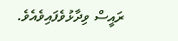ރައީސް ވިދާޅުވެފައިވެއެވެ.